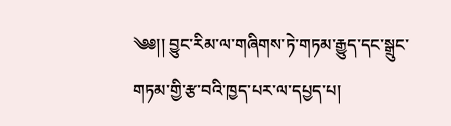༄༅།། བྱུང་རིམ་ལ་གཞིགས་ཏེ་གཏམ་རྒྱུད་དང་སྒྲུང་གཏམ་གྱི་རྩ་བའི་ཁྱད་པར་ལ་དཔྱད་པ།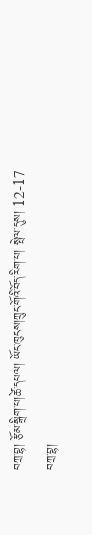བཀྲ་བྷ། རྩོམ་སྒྲིག་པ།ཚེ་དཔལ། ཡོང་ཁུངས།ཀྲུང་གོའི་བོད་རིག་པ། སྤེལ་དུས། 12-17
བཀྲ་བྷ།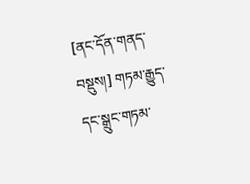[ནང་དོན་གནད་བསྡུས།] གཏམ་རྒྱུད་དང་སྒྲུང་གཏམ་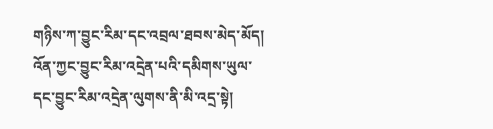གཉིས་ཀ་བྱུང་རིམ་དང་འབྲལ་ཐབས་མེད་མོད། འོན་ཀྱང་བྱུང་རིམ་འདྲེན་པའི་དམིགས་ཡུལ་དང་བྱུང་རིམ་འདྲེན་ལུགས་ནི་མི་འདྲ་སྟེ།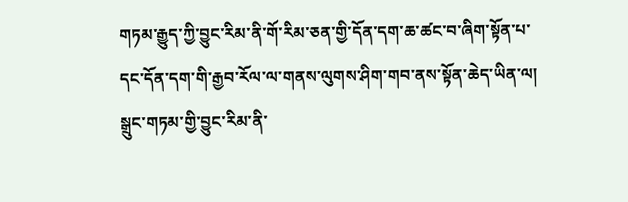གཏམ་རྒྱུད་ཀྱི་བྱུང་རིམ་ནི་གོ་རིམ་ཅན་གྱི་དོན་དག་ཆ་ཚང་བ་ཞིག་སྟོན་པ་དང་དོན་དག་གི་རྒྱབ་རོལ་ལ་གནས་ལུགས་ཤིག་གབ་ནས་སྟོན་ཆེད་ཡིན་ལ། སྒྲུང་གཏམ་གྱི་བྱུང་རིམ་ནི་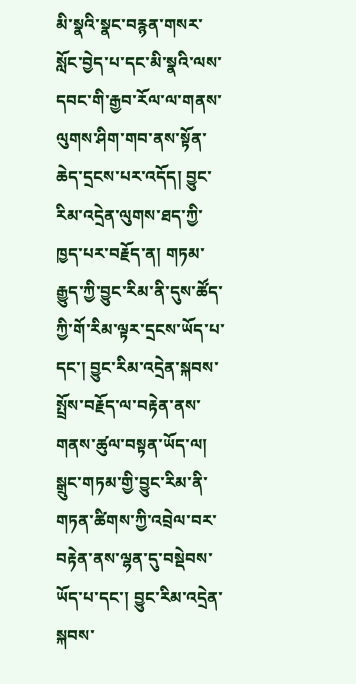མི་སྣའི་སྣང་བརྙན་གསར་སློང་བྱེད་པ་དང་མི་སྣའི་ལས་དབང་གི་རྒྱབ་རོལ་ལ་གནས་ལུགས་ཤིག་གབ་ནས་སྟོན་ཆེད་དྲངས་པར་འདོད། བྱུང་རིམ་འདྲེན་ལུགས་ཐད་ཀྱི་ཁྱད་པར་བརྗོད་ན། གཏམ་རྒྱུད་ཀྱི་བྱུང་རིམ་ནི་དུས་ཚོད་ཀྱི་གོ་རིམ་ལྟར་དྲངས་ཡོད་པ་དང་། བྱུང་རིམ་འདྲེན་སྐབས་སྤྲོས་བརྗོད་ལ་བརྟེན་ནས་གནས་ཚུལ་བསྟན་ཡོད་ལ། སྒྲུང་གཏམ་གྱི་བྱུང་རིམ་ནི་གཏན་ཚིགས་ཀྱི་འབྲེལ་བར་བརྟེན་ནས་ལྷན་དུ་བསྡེབས་ཡོད་པ་དང་། བྱུང་རིམ་འདྲེན་སྐབས་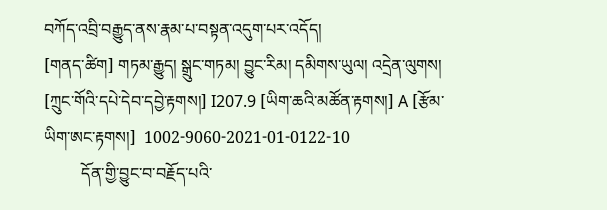བཀོད་འབྲི་བརྒྱུད་ནས་རྣམ་པ་བསྟན་འདུག་པར་འདོད།
[གནད་ཚིག] གཏམ་རྒྱུད། སྒྲུང་གཏམ། བྱུང་རིམ། དམིགས་ཡུལ། འདྲེན་ལུགས།
[ཀྲུང་གོའི་དཔེ་དེབ་དབྱེ་རྟགས།] I207.9 [ཡིག་ཆའི་མཚོན་རྟགས།] A [རྩོམ་ཡིག་ཨང་རྟགས།]  1002-9060-2021-01-0122-10
         དོན་གྱི་བྱུང་བ་བརྗོད་པའི་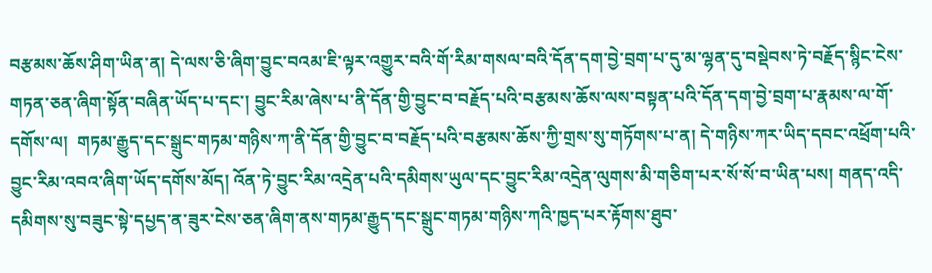བརྩམས་ཆོས་ཤིག་ཡིན་ན། དེ་ལས་ཅི་ཞིག་བྱུང་བའམ་ཇི་ལྟར་འགྱུར་བའི་གོ་རིམ་གསལ་བའི་དོན་དག་བྱེ་བྲག་པ་དུ་མ་ལྷན་དུ་བསྡེབས་ཏེ་བརྗོད་སྙིང་ངེས་གཏན་ཅན་ཞིག་སྟོན་བཞིན་ཡོད་པ་དང་། བྱུང་རིམ་ཞེས་པ་ནི་དོན་གྱི་བྱུང་བ་བརྗོད་པའི་བརྩམས་ཆོས་ལས་བསྟན་པའི་དོན་དག་བྱེ་བྲག་པ་རྣམས་ལ་གོ་དགོས་ལ།  གཏམ་རྒྱུད་དང་སྒྲུང་གཏམ་གཉིས་ཀ་ནི་དོན་གྱི་བྱུང་བ་བརྗོད་པའི་བརྩམས་ཆོས་ཀྱི་གྲས་སུ་གཏོགས་པ་ན། དེ་གཉིས་ཀར་ཡིད་དབང་འཕྲོག་པའི་བྱུང་རིམ་འབའ་ཞིག་ཡོད་དགོས་མོད། འོན་ཏེ་བྱུང་རིམ་འདྲེན་པའི་དམིགས་ཡུལ་དང་བྱུང་རིམ་འདྲེན་ལུགས་མི་གཅིག་པར་སོ་སོ་བ་ཡིན་པས། གནད་འདི་དམིགས་སུ་བཟུང་སྟེ་དཔྱད་ན་ཟུར་ངེས་ཅན་ཞིག་ནས་གཏམ་རྒྱུད་དང་སྒྲུང་གཏམ་གཉིས་ཀའི་ཁྱད་པར་རྟོགས་ཐུབ་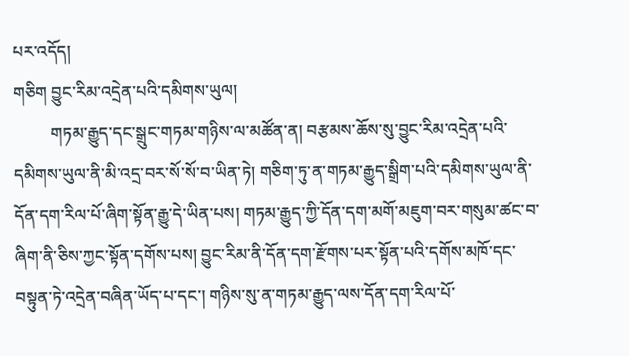པར་འདོད།
གཅིག བྱུང་རིམ་འདྲེན་པའི་དམིགས་ཡུལ།
         གཏམ་རྒྱུད་དང་སྒྲུང་གཏམ་གཉིས་ལ་མཚོན་ན། བརྩམས་ཆོས་སུ་བྱུང་རིམ་འདྲེན་པའི་དམིགས་ཡུལ་ནི་མི་འདྲ་བར་སོ་སོ་བ་ཡིན་ཏེ། གཅིག་ཏུ་ན་གཏམ་རྒྱུད་སྒྲིག་པའི་དམིགས་ཡུལ་ནི་དོན་དག་རིལ་པོ་ཞིག་སྟོན་རྒྱུ་དེ་ཡིན་པས། གཏམ་རྒྱུད་ཀྱི་དོན་དག་མགོ་མཇུག་བར་གསུམ་ཚང་བ་ཞིག་ནི་ཅིས་ཀྱང་སྟོན་དགོས་པས། བྱུང་རིམ་ནི་དོན་དག་རྫོགས་པར་སྟོན་པའི་དགོས་མཁོ་དང་བསྟུན་ཏེ་འདྲེན་བཞིན་ཡོད་པ་དང་། གཉིས་སུ་ན་གཏམ་རྒྱུད་ལས་དོན་དག་རིལ་པོ་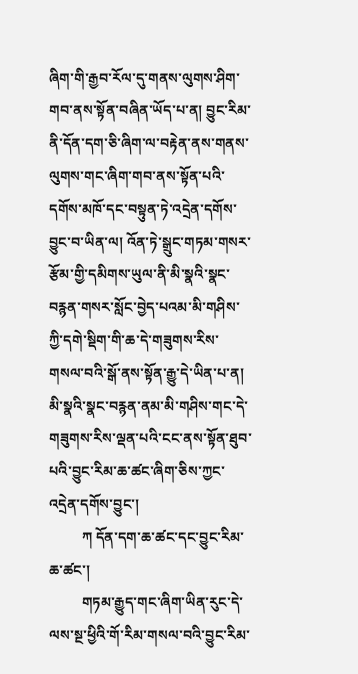ཞིག་གི་རྒྱབ་རོལ་དུ་གནས་ལུགས་ཤིག་གབ་ནས་སྟོན་བཞིན་ཡོད་པ་ན། བྱུང་རིམ་ནི་དོན་དག་ཅི་ཞིག་ལ་བརྟེན་ནས་གནས་ལུགས་གང་ཞིག་གབ་ནས་སྟོན་པའི་དགོས་མཁོ་དང་བསྟུན་ཏེ་འདྲེན་དགོས་བྱུང་བ་ཡིན་ལ། འོན་ཏེ་སྒྲུང་གཏམ་གསར་རྩོམ་གྱི་དམིགས་ཡུལ་ནི་མི་སྣའི་སྣང་བརྙན་གསར་སློང་བྱེད་པའམ་མི་གཤིས་ཀྱི་དགེ་སྡིག་གི་ཆ་དེ་གཟུགས་རིས་གསལ་བའི་སྒོ་ནས་སྟོན་རྒྱུ་དེ་ཡིན་པ་ན། མི་སྣའི་སྣང་བརྙན་ནམ་མི་གཤིས་གང་དེ་གཟུགས་རིས་ལྡན་པའི་ངང་ནས་སྟོན་ཐུབ་པའི་བྱུང་རིམ་ཆ་ཚང་ཞིག་ཅིས་ཀྱང་འདྲེན་དགོས་བྱུང་།
         ཀ དོན་དག་ཆ་ཚང་དང་བྱུང་རིམ་ཆ་ཚང་།
         གཏམ་རྒྱུད་གང་ཞིག་ཡིན་རུང་དེ་ལས་སྔ་ཕྱིའི་གོ་རིམ་གསལ་བའི་བྱུང་རིམ་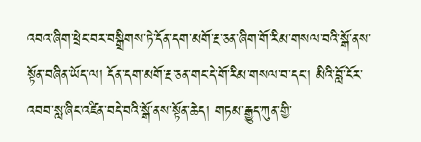འབའ་ཞིག་ཕྲེང་བར་བསྒྲིགས་ཏེ་དོན་དག་མགོ་རྔ་ཅན་ཞིག་གོ་རིམ་གསལ་བའི་སྒོ་ནས་སྟོན་བཞིན་ཡོད་ལ། དོན་དག་མགོ་རྔ་ཅན་གང་དེ་གོ་རིམ་གསལ་བ་དང་། མིའི་བློ་ངོར་འབབ་སླ་ཞིང་འཛིན་བདེ་བའི་སྒོ་ནས་སྟོན་ཆེད། གཏམ་རྒྱུད་ཀུན་གྱི་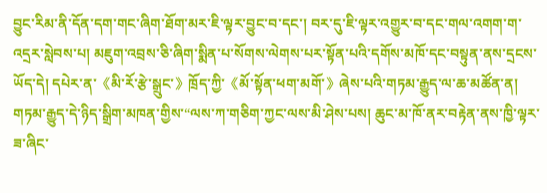བྱུང་རིམ་ནི་དོན་དག་གང་ཞིག་ཐོག་མར་ཇི་ལྟར་བྱུང་བ་དང་། བར་དུ་ཇི་ལྟར་འགྱུར་བ་དང་གལ་འགག་ག་འདྲར་སླེབས་པ། མཇུག་འབྲས་ཅི་ཞིག་སྨིན་པ་སོགས་ལེགས་པར་སྟོན་པའི་དགོས་མཁོ་དང་བསྟུན་ནས་དྲངས་ཡོད་དེ། དཔེར་ན་《མི་རོ་རྩེ་སྒྲུང་》ཁྲོད་ཀྱི་《མོ་སྟོན་ཕག་མགོ་》ཞེས་པའི་གཏམ་རྒྱུད་ལ་ཆ་མཚོན་ན། གཏམ་རྒྱུད་དེ་ཉིད་སྒྲིག་མཁན་གྱིས་“ལས་ཀ་གཅིག་ཀྱང་ལས་མི་ཤེས་པས། ཆུང་མ་ཁོ་ནར་བརྟེན་ནས་ཁྱི་ལྟར་ཟ་ཞིང་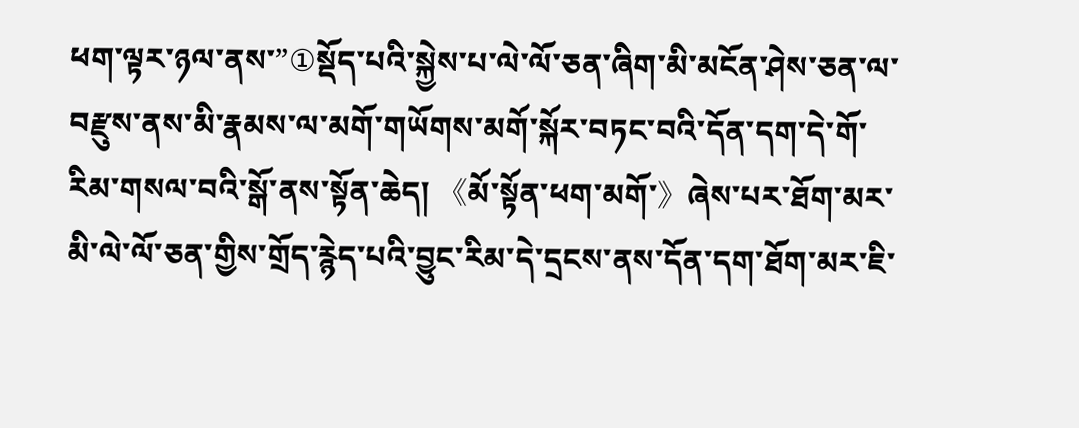ཕག་ལྟར་ཉལ་ནས་”①སྡོད་པའི་སྐྱེས་པ་ལེ་ལོ་ཅན་ཞིག་མི་མངོན་ཤེས་ཅན་ལ་བརྫུས་ནས་མི་རྣམས་ལ་མགོ་གཡོགས་མགོ་སྐོར་བཏང་བའི་དོན་དག་དེ་གོ་རིམ་གསལ་བའི་སྒོ་ནས་སྟོན་ཆེད། 《མོ་སྟོན་ཕག་མགོ་》ཞེས་པར་ཐོག་མར་མི་ལེ་ལོ་ཅན་གྱིས་གྲོད་རྙེད་པའི་བྱུང་རིམ་དེ་དྲངས་ནས་དོན་དག་ཐོག་མར་ཇི་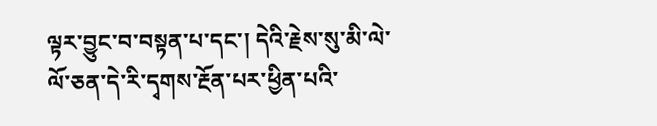ལྟར་བྱུང་བ་བསྟན་པ་དང་། དེའི་རྗེས་སུ་མི་ལེ་ལོ་ཅན་དེ་རི་དྭགས་རྔོན་པར་ཕྱིན་པའི་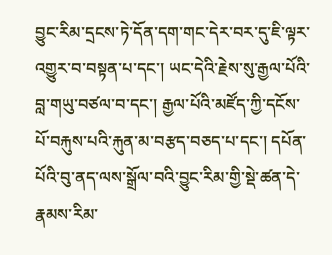བྱུང་རིམ་དྲངས་ཏེ་དོན་དག་གང་དེར་བར་དུ་ཇི་ལྟར་འགྱུར་བ་བསྟན་པ་དང་། ཡང་དེའི་རྗེས་སུ་རྒྱལ་པོའི་བླ་གཡུ་བཙལ་བ་དང་། རྒྱལ་པོའི་མཛོད་ཀྱི་དངོས་པོ་བརྐུས་པའི་རྐུན་མ་བརྩད་བཅད་པ་དང་། དཔོན་པོའི་བུ་ནད་ལས་སྒྲོལ་བའི་བྱུང་རིམ་གྱི་སྡེ་ཚན་དེ་རྣམས་རིམ་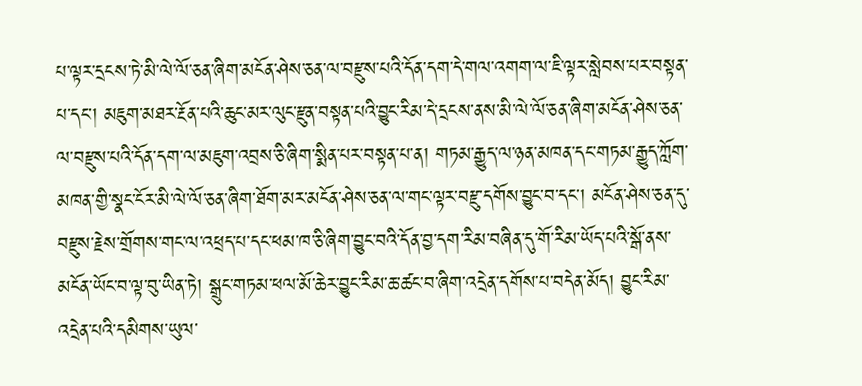པ་ལྟར་དྲངས་ཏེ་མི་ལེ་ལོ་ཅན་ཞིག་མངོན་ཤེས་ཅན་ལ་བརྫུས་པའི་དོན་དག་དེ་གལ་འགག་ལ་ཇི་ལྟར་སླེབས་པར་བསྟན་པ་དང་། མཇུག་མཐར་རྔོན་པའི་ཆུང་མར་ལུང་རྫུན་བསྟན་པའི་བྱུང་རིམ་དེ་དྲངས་ནས་མི་ལེ་ལོ་ཅན་ཞིག་མངོན་ཤེས་ཅན་ལ་བརྫུས་པའི་དོན་དག་ལ་མཇུག་འབྲས་ཅི་ཞིག་སྨིན་པར་བསྟན་པ་ན། གཏམ་རྒྱུད་ལ་ཉན་མཁན་དང་གཏམ་རྒྱུད་ཀློག་མཁན་གྱི་སྣང་ངོར་མི་ལེ་ལོ་ཅན་ཞིག་ཐོག་མར་མངོན་ཤེས་ཅན་ལ་གང་ལྟར་བརྫུ་དགོས་བྱུང་བ་དང་། མངོན་ཤེས་ཅན་དུ་བརྫུས་རྗེས་གྲོགས་གང་ལ་འཕྲད་པ་དང་ཕམ་ཁ་ཅི་ཞིག་བྱུང་བའི་དོན་བྱ་དག་རིམ་བཞིན་དུ་གོ་རིམ་ཡོད་པའི་སྒོ་ནས་མངོན་ཡོང་བ་ལྟ་བུ་ཡིན་ཏེ། སྒྲུང་གཏམ་ཕལ་མོ་ཆེར་བྱུང་རིམ་ཆ་ཚང་བ་ཞིག་འདྲེན་དགོས་པ་བདེན་མོད། བྱུང་རིམ་འདྲེན་པའི་དམིགས་ཡུལ་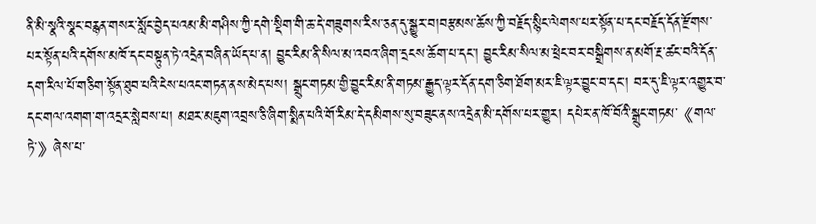ནི་མི་སྣའི་སྣང་བརྙན་གསར་སློང་བྱེད་པའམ་མི་གཤིས་ཀྱི་དགེ་སྡིག་གི་ཆ་དེ་གཟུགས་རིས་ཅན་དུ་སྒྱུར་བ།བརྩམས་ཆོས་ཀྱི་བརྗོད་སྙིང་ལེགས་པར་སྟོན་པ་དང་བརྗོད་དོན་རྫོགས་པར་སྟོན་པའི་དགོས་མཁོ་དང་བསྟུན་ཏེ་འདྲེན་བཞིན་ཡོད་པ་ན། བྱུང་རིམ་ནི་སིལ་མ་འབའ་ཞིག་དྲངས་ཆོག་པ་དང་། བྱུང་རིམ་སིལ་མ་ཕྲེང་བར་བསྒྲིགས་ན་མགོ་རྔ་ཚང་བའི་དོན་དག་རིལ་པོ་གཅིག་སྟོན་ཐུབ་པའི་ངེས་པའང་གཏན་ནས་མེད་པས། སྒྲུང་གཏམ་གྱི་བྱུང་རིམ་ནི་གཏམ་རྒྱུད་ལྟར་དོན་དག་ཅིག་ཐོག་མར་ཇི་ལྟར་བྱུང་བ་དང་། བར་དུ་ཇི་ལྟར་འགྱུར་བ་དང་གལ་འགག་ག་འདྲར་སླེབས་པ། མཐར་མཇུག་འབྲས་ཅི་ཞིག་སྨིན་པའི་གོ་རིམ་དེ་དམིགས་སུ་བཟུང་ནས་འདྲེན་མི་དགོས་པར་གྱུར། དཔེར་ན་ཁོ་བོའི་སྒྲུང་གཏམ་《གལ་ཏེ་》ཞེས་པ་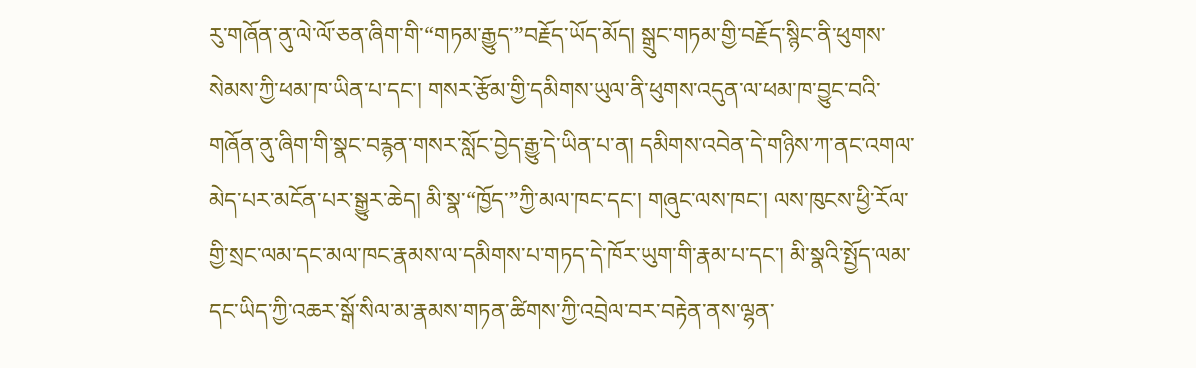རུ་གཞོན་ནུ་ལེ་ལོ་ཅན་ཞིག་གི་“གཏམ་རྒྱུད་”བརྗོད་ཡོད་མོད། སྒྲུང་གཏམ་གྱི་བརྗོད་སྙིང་ནི་ཕུགས་སེམས་ཀྱི་ཕམ་ཁ་ཡིན་པ་དང་། གསར་རྩོམ་གྱི་དམིགས་ཡུལ་ནི་ཕུགས་འདུན་ལ་ཕམ་ཁ་བྱུང་བའི་གཞོན་ནུ་ཞིག་གི་སྣང་བརྙན་གསར་སློང་བྱེད་རྒྱུ་དེ་ཡིན་པ་ན། དམིགས་འབེན་དེ་གཉིས་ཀ་ནང་འགལ་མེད་པར་མངོན་པར་སྒྱུར་ཆེད། མི་སྣ་“ཁྱོད་”ཀྱི་མལ་ཁང་དང་། གཞུང་ལས་ཁང་། ལས་ཁུངས་ཕྱི་རོལ་གྱི་སྲང་ལམ་དང་མལ་ཁང་རྣམས་ལ་དམིགས་པ་གཏད་དེ་ཁོར་ཡུག་གི་རྣམ་པ་དང་། མི་སྣའི་སྤྱོད་ལམ་དང་ཡིད་ཀྱི་འཆར་སྒོ་སིལ་མ་རྣམས་གཏན་ཚིགས་ཀྱི་འབྲེལ་བར་བརྟེན་ནས་ལྷན་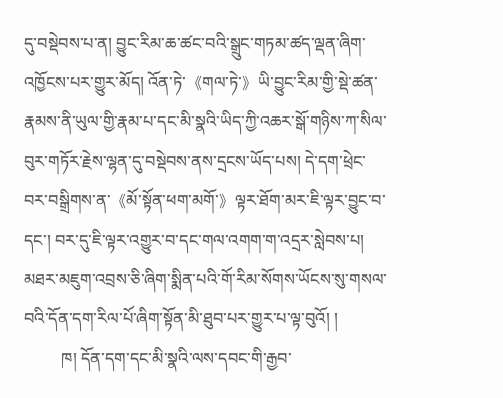དུ་བསྡེབས་པ་ན། བྱུང་རིམ་ཆ་ཚང་བའི་སྒྲུང་གཏམ་ཚད་ལྡན་ཞིག་འཁྱོངས་པར་གྱུར་མོད། འོན་ཏེ་《གལ་ཏེ་》ཡི་བྱུང་རིམ་གྱི་སྡེ་ཚན་རྣམས་ནི་ཡུལ་གྱི་རྣམ་པ་དང་མི་སྣའི་ཡིད་ཀྱི་འཆར་སྒོ་གཉིས་ཀ་སིལ་བུར་གཏོར་རྗེས་ལྷན་དུ་བསྡེབས་ནས་དྲངས་ཡོད་པས། དེ་དག་ཕྲེང་བར་བསྒྲིགས་ན་《མོ་སྟོན་ཕག་མགོ་》ལྟར་ཐོག་མར་ཇི་ལྟར་བྱུང་བ་དང་། བར་དུ་ཇི་ལྟར་འགྱུར་བ་དང་གལ་འགག་ག་འདྲར་སླེབས་པ། མཐར་མཇུག་འབྲས་ཅི་ཞིག་སྨིན་པའི་གོ་རིམ་སོགས་ཡོངས་སུ་གསལ་བའི་དོན་དག་རིལ་པོ་ཞིག་སྟོན་མི་ཐུབ་པར་གྱུར་པ་ལྟ་བུའོ། །
         ཁ། དོན་དག་དང་མི་སྣའི་ལས་དབང་གི་རྒྱབ་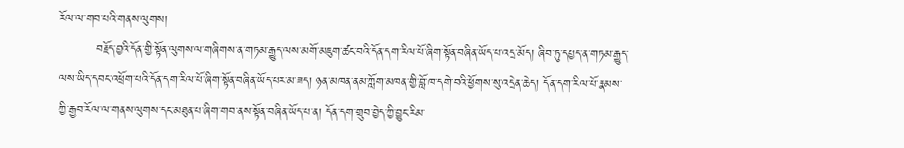རོལ་ལ་གབ་པའི་གནས་ལུགས།
         བརྗོད་བྱའི་དོན་གྱི་སྟོན་ལུགས་ལ་གཞིགས་ན་གཏམ་རྒྱུད་ལས་མགོ་མཇུག་ཚང་བའི་དོན་དག་རིལ་པོ་ཞིག་སྟོན་བཞིན་ཡོད་པ་འདྲ་མོད། ཞིབ་ཏུ་དཔྱད་ན་གཏམ་རྒྱུད་ལས་ཡིད་དབང་འཕྲོག་པའི་དོན་དག་རིལ་པོ་ཞིག་སྟོན་བཞིན་ཡོད་པར་མ་ཟད། ཉན་མཁན་ནམ་ཀློག་མཁན་གྱི་བློ་ཁ་དགེ་བའི་ཕྱོགས་སུ་འདྲེན་ཆེད། དོན་དག་རིལ་པོ་རྣམས་ཀྱི་རྒྱབ་རོལ་ལ་གནས་ལུགས་དང་མཐུན་པ་ཞིག་གབ་ནས་སྟོན་བཞིན་ཡོད་པ་ན། དོན་དག་གྲུབ་བྱེད་ཀྱི་བྱུང་རིམ་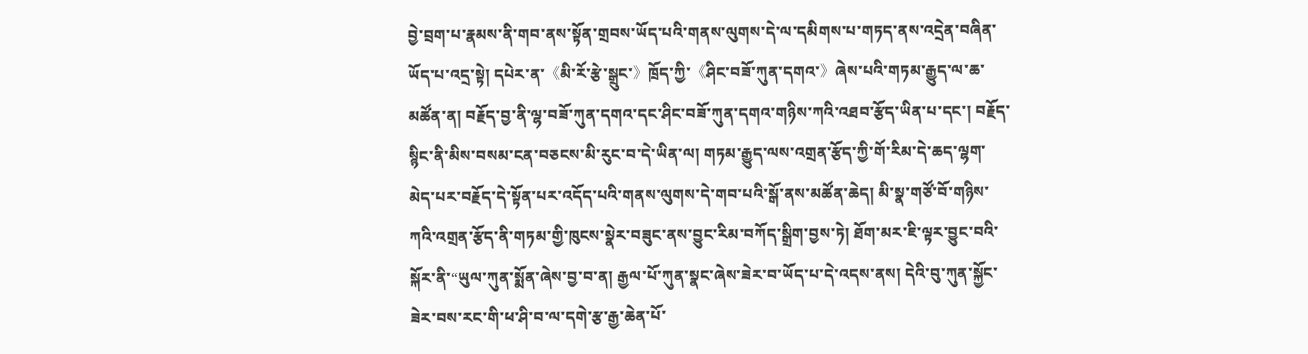བྱེ་བྲག་པ་རྣམས་ནི་གབ་ནས་སྟོན་གྲབས་ཡོད་པའི་གནས་ལུགས་དེ་ལ་དམིགས་པ་གཏད་ནས་འདྲེན་བཞིན་ཡོད་པ་འདྲ་སྟེ། དཔེར་ན་《མི་རོ་རྩེ་སྒྲུང་》ཁྲོད་ཀྱི་《ཤིང་བཟོ་ཀུན་དགའ་》ཞེས་པའི་གཏམ་རྒྱུད་ལ་ཆ་མཚོན་ན། བརྗོད་བྱ་ནི་ལྷ་བཟོ་ཀུན་དགའ་དང་ཤིང་བཟོ་ཀུན་དགའ་གཉིས་ཀའི་འཐབ་རྩོད་ཡིན་པ་དང་། བརྗོད་སྙིང་ནི་མིས་བསམ་ངན་བཅངས་མི་རུང་བ་དེ་ཡིན་ལ། གཏམ་རྒྱུད་ལས་འགྲན་རྩོད་ཀྱི་གོ་རིམ་དེ་ཆད་ལྷག་མེད་པར་བརྗོད་དེ་སྟོན་པར་འདོད་པའི་གནས་ལུགས་དེ་གབ་པའི་སྒོ་ནས་མཚོན་ཆེད། མི་སྣ་གཙོ་བོ་གཉིས་ཀའི་འགྲན་རྩོད་ནི་གཏམ་གྱི་ཁུངས་སྣེར་བཟུང་ནས་བྱུང་རིམ་བཀོད་སྒྲིག་བྱས་ཏེ། ཐོག་མར་ཇི་ལྟར་བྱུང་བའི་སྐོར་ནི་“ཡུལ་ཀུན་སྨོན་ཞེས་བྱ་བ་ན། རྒྱལ་པོ་ཀུན་སྣང་ཞེས་ཟེར་བ་ཡོད་པ་དེ་འདས་ནས། དེའི་བུ་ཀུན་སྐྱོང་ཟེར་བས་རང་གི་ཕ་ཤི་བ་ལ་དགེ་རྩ་རྒྱ་ཆེན་པོ་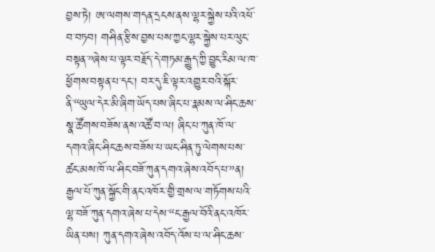བྱས་ཏེ། ཨ་ལགས་གདན་དྲངས་ནས་ལྷར་སྐྱེས་པའི་འཕོ་བ་བཏབ། གཤིན་རྩིས་བྱས་པས་ཀྱང་ལྷར་སྐྱེས་པར་ལུང་བསྟན་”ཞེས་པ་ལྟར་བརྗོད་དེ་གཏམ་རྒྱུད་ཀྱི་བྱུང་རིམ་ལ་ཁ་ཕྱོགས་བསྟན་པ་དང་། བར་དུ་ཇི་ལྟར་འགྱུར་བའི་སྐོར་ནི་“ཡུལ་དེར་མི་ཞིག་ཡོད་པས་ཞིང་པ་རྣམས་ལ་ཤིང་ཆས་སྣ་ཚོགས་བཟོས་ནས་འཚོ་བ་ལ། ཞིང་པ་ཀུན་ཁོ་ལ་དགའ་ཞིང་ཤིང་ཆས་བཟོས་པ་ཡང་ཤིན་ཏུ་ལེགས་པས་ཚང་མས་ཁོ་ལ་ཤིང་བཟོ་ཀུན་དགའ་ཞེས་འབོད་པ་”ན། རྒྱལ་པོ་ཀུན་སྐྱོང་གི་ནང་འཁོར་གྱི་གྲས་ལ་གཏོགས་པའི་ལྷ་བཟོ་ཀུན་དགའ་ཞེས་པ་དེས་“ང་རྒྱལ་བོའི་ནང་འཁོར་ཡིན་པས། ཀུན་དགའ་ཞེས་འབོད་འོས་པ་ལ་ཤིང་ཆས་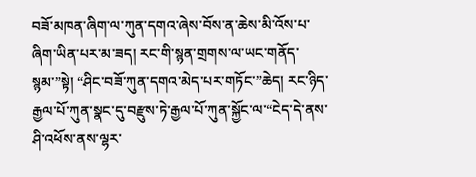བཟོ་མཁན་ཞིག་ལ་ཀུན་དགའ་ཞེས་བོས་ན་ཆེས་མི་འོས་པ་ཞིག་ཡིན་པར་མ་ཟད། རང་གི་སྙན་གྲགས་ལ་ཡང་གནོད་སྙམ་”སྟེ། “ཤིང་བཟོ་ཀུན་དགའ་མེད་པར་གཏོང་”ཆེད། རང་ཉིད་རྒྱལ་པོ་ཀུན་སྣང་དུ་བརྫུས་ཏེ་རྒྱལ་པོ་ཀུན་སྐྱོང་ལ་“ངེད་དེ་ནས་ཤི་འཕོས་ནས་ལྷར་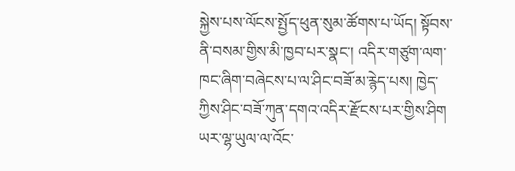སྐྱེས་པས་ལོངས་སྤྱོད་ཕུན་སུམ་ཚོགས་པ་ཡོད། སྟོབས་ནི་བསམ་གྱིས་མི་ཁྱབ་པར་སྣང་། འདིར་གཙུག་ལག་ཁང་ཞིག་བཞེངས་པ་ལ་ཤིང་བཟོ་མ་རྙེད་པས། ཁྱེད་ཀྱིས་ཤིང་བཟོ་ཀུན་དགའ་འདིར་རྫོངས་པར་གྱིས་ཤིག ཡར་ལྷ་ཡུལ་ལ་འོང་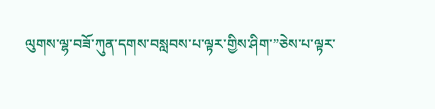ལུགས་ལྷ་བཟོ་ཀུན་དགས་བསླབས་པ་ལྟར་གྱིས་ཤིག་”ཅེས་པ་ལྟར་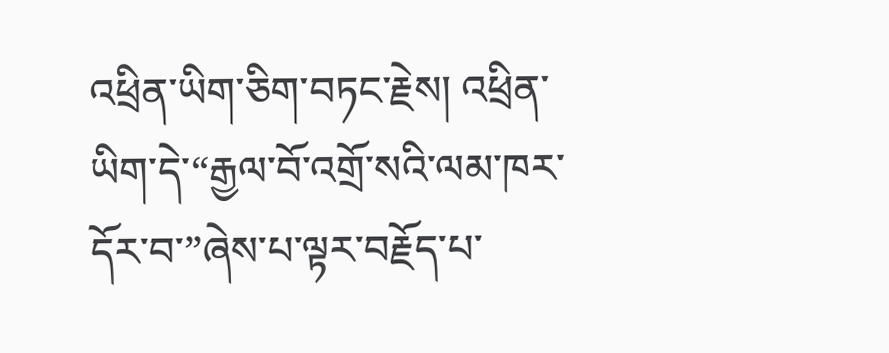འཕྲིན་ཡིག་ཅིག་བཏང་རྗེས། འཕྲིན་ཡིག་དེ་“རྒྱལ་བོ་འགྲོ་སའི་ལམ་ཁར་དོར་བ་”ཞེས་པ་ལྟར་བརྗོད་པ་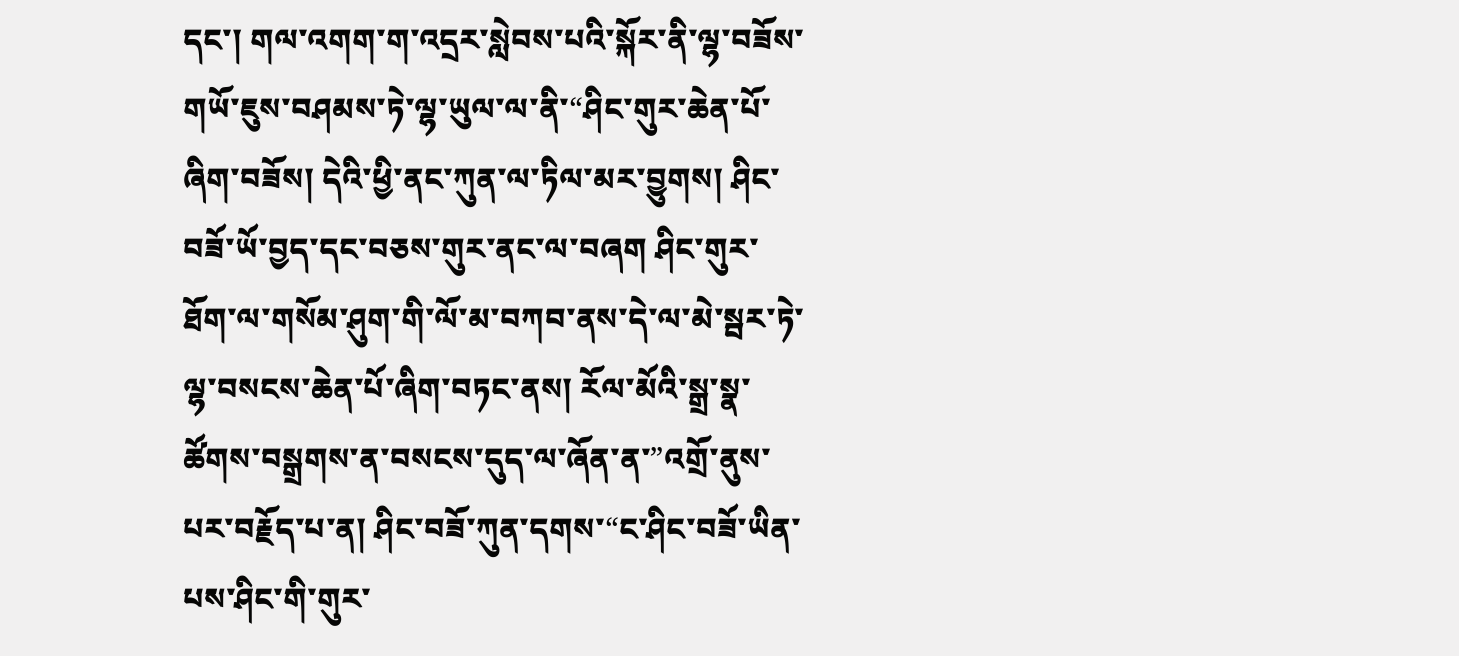དང་། གལ་འགག་ག་འདྲར་སླེབས་པའི་སྐོར་ནི་ལྷ་བཟོས་གཡོ་ཇུས་བཤམས་ཏེ་ལྷ་ཡུལ་ལ་ནི་“ཤིང་གུར་ཆེན་པོ་ཞིག་བཟོས། དེའི་ཕྱི་ནང་ཀུན་ལ་ཏིལ་མར་བྱུགས། ཤིང་བཟོ་ཡོ་བྱད་དང་བཅས་གུར་ནང་ལ་བཞག ཤིང་གུར་ཐོག་ལ་གསོམ་ཤུག་གི་ལོ་མ་བཀབ་ནས་དེ་ལ་མེ་སྦར་ཏེ་ལྷ་བསངས་ཆེན་པོ་ཞིག་བཏང་ནས། རོལ་མོའི་སྒྲ་སྣ་ཚོགས་བསྒྲགས་ན་བསངས་དུད་ལ་ཞོན་ན་”འགྲོ་ནུས་པར་བརྗོད་པ་ན། ཤིང་བཟོ་ཀུན་དགས་“ང་ཤིང་བཟོ་ཡིན་པས་ཤིང་གི་གུར་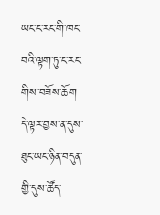ཡང་ང་རང་གི་ཁང་བའི་ལྟག་ཏུ་ང་རང་གིས་བཟོས་ཆོག དེ་ལྟར་བྱས་ན་དུས་ཐུང་ཡང་ཉིན་བདུན་གྱི་དུས་ཚོད་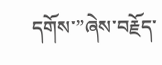དགོས་”ཞེས་བརྗོད་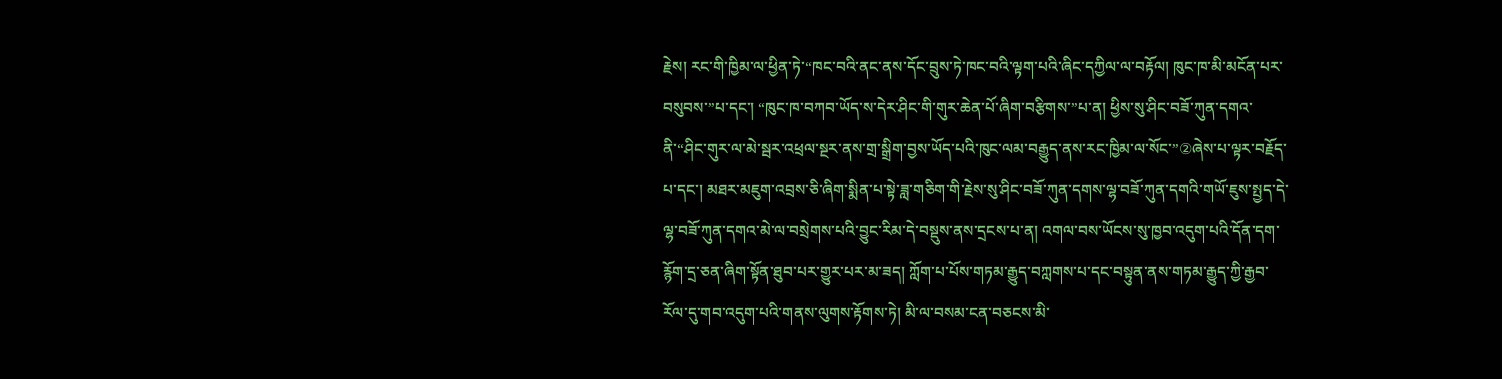རྗེས། རང་གི་ཁྱིམ་ལ་ཕྱིན་ཏེ་“ཁང་བའི་ནང་ནས་དོང་བྲུས་ཏེ་ཁང་བའི་ལྟག་པའི་ཞིང་དཀྱིལ་ལ་བརྟོལ། ཁུང་ཁ་མི་མངོན་པར་བསུབས་”པ་དང་། “ཁུང་ཁ་བཀབ་ཡོད་ས་དེར་ཤིང་གི་གུར་ཆེན་པོ་ཞིག་བརྩིགས་”པ་ན། ཕྱིས་སུ་ཤིང་བཟོ་ཀུན་དགའ་ནི་“ཤིང་གུར་ལ་མེ་སྦར་འཕྲལ་སྔར་ནས་གྲ་སྒྲིག་བྱས་ཡོད་པའི་ཁུང་ལམ་བརྒྱུད་ནས་རང་ཁྱིམ་ལ་སོང་”②ཞེས་པ་ལྟར་བརྗོད་པ་དང་། མཐར་མཇུག་འབྲས་ཅི་ཞིག་སྨིན་པ་སྟེ་ཟླ་གཅིག་གི་རྗེས་སུ་ཤིང་བཟོ་ཀུན་དགས་ལྷ་བཟོ་ཀུན་དགའི་གཡོ་ཇུས་སྤྱད་དེ་ལྷ་བཟོ་ཀུན་དགའ་མེ་ལ་བསྲེགས་པའི་བྱུང་རིམ་དེ་བསྡུས་ནས་དྲངས་པ་ན། འགལ་བས་ཡོངས་སུ་ཁྱབ་འདུག་པའི་དོན་དག་རྙོག་དྲ་ཅན་ཞིག་སྟོན་ཐུབ་པར་གྱུར་པར་མ་ཟད། ཀློག་པ་པོས་གཏམ་རྒྱུད་བཀླགས་པ་དང་བསྟུན་ནས་གཏམ་རྒྱུད་ཀྱི་རྒྱབ་རོལ་དུ་གབ་འདུག་པའི་གནས་ལུགས་རྟོགས་ཏེ། མི་ལ་བསམ་ངན་བཅངས་མི་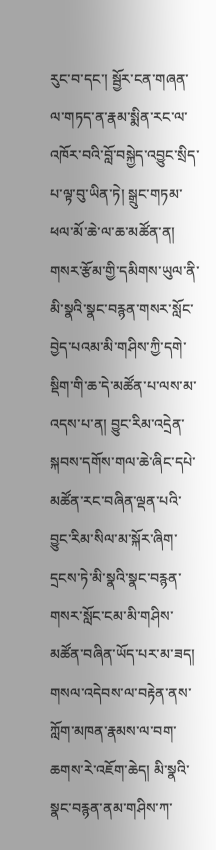རུང་བ་དང་། སྦྱོར་ངན་གཞན་ལ་གཏད་ན་རྣམ་སྨིན་རང་ལ་འཁོར་བའི་བློ་བསྐྱེད་འབྱུང་སྲིད་པ་ལྟ་བུ་ཡིན་ཏེ། སྒྲུང་གཏམ་ཕལ་མོ་ཆེ་ལ་ཆ་མཚོན་ན། གསར་རྩོམ་གྱི་དམིགས་ཡུལ་ནི་མི་སྣའི་སྣང་བརྙན་གསར་སློང་བྱེད་པའམ་མི་གཤིས་ཀྱི་དགེ་སྡིག་གི་ཆ་དེ་མཚོན་པ་ལས་མ་འདས་པ་ན། བྱུང་རིམ་འདྲེན་སྐབས་དགོས་གལ་ཆེ་ཞིང་དཔེ་མཚོན་རང་བཞིན་ལྡན་པའི་བྱུང་རིམ་སིལ་མ་སྐོར་ཞིག་དྲངས་ཏེ་མི་སྣའི་སྣང་བརྙན་གསར་སློང་ངམ་མི་གཤིས་མཚོན་བཞིན་ཡོད་པར་མ་ཟད། གསལ་འདེབས་ལ་བརྟེན་ནས་ཀློག་མཁན་རྣམས་ལ་བག་ཆགས་རེ་འཇོག་ཆེད། མི་སྣའི་སྣང་བརྙན་ནམ་གཤིས་ཀ་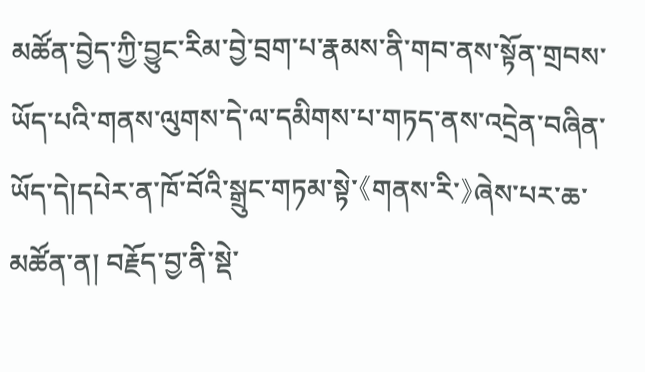མཚོན་བྱེད་ཀྱི་བྱུང་རིམ་བྱེ་བྲག་པ་རྣམས་ནི་གབ་ནས་སྟོན་གྲབས་ཡོད་པའི་གནས་ལུགས་དེ་ལ་དམིགས་པ་གཏད་ནས་འདྲེན་བཞིན་ཡོད་དེ།དཔེར་ན་ཁོ་བོའི་སྒྲུང་གཏམ་སྟེ་《གནས་རི་》ཞེས་པར་ཆ་མཚོན་ན། བརྗོད་བྱ་ནི་སྡེ་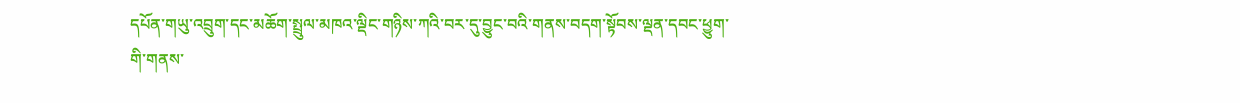དཔོན་གཡུ་འབྲུག་དང་མཆོག་སྤྲུལ་མཁའ་ལྡིང་གཉིས་ཀའི་བར་དུ་བྱུང་བའི་གནས་བདག་སྟོབས་ལྡན་དབང་ཕྱུག་གི་གནས་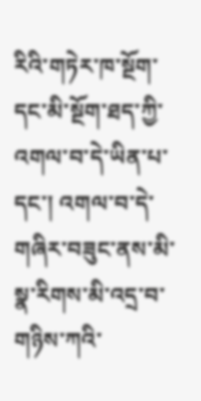རིའི་གཏེར་ཁ་སྔོག་དང་མི་སྔོག་ཐད་ཀྱི་འགལ་བ་དེ་ཡིན་པ་དང་། འགལ་བ་དེ་གཞིར་བཟུང་ནས་མི་སྣ་རིགས་མི་འདྲ་བ་གཉིས་ཀའི་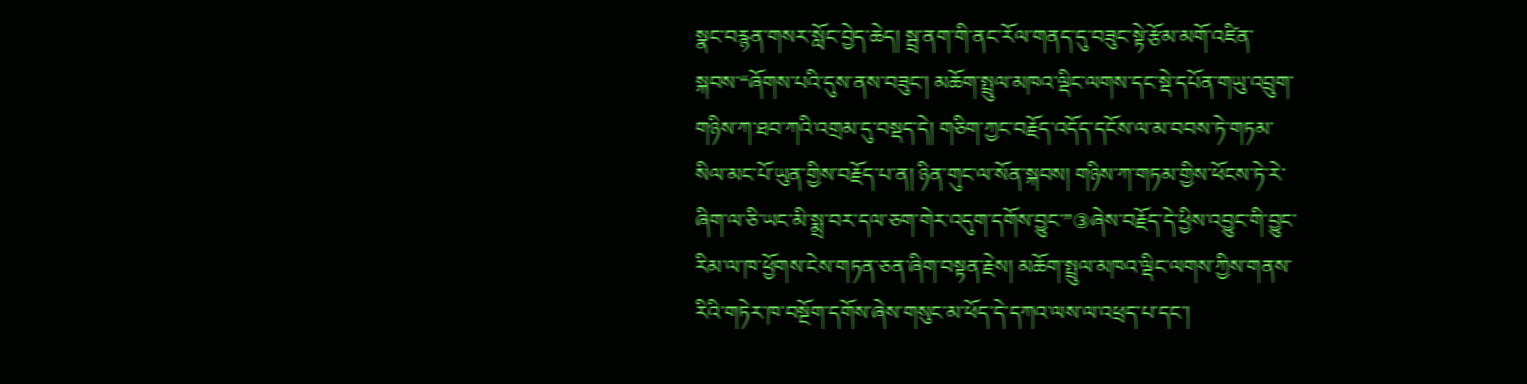སྣང་བརྙན་གསར་སློང་བྱེད་ཆེད། སྦྲ་ནག་གི་ནང་རོལ་གནད་དུ་བཟུང་སྟེ་རྩོམ་མགོ་འཛིན་སྐབས་“ཞོགས་པའི་དུས་ནས་བཟུང་། མཆོག་སྤྲུལ་མཁའ་ལྡིང་ལགས་དང་སྡེ་དཔོན་གཡུ་འབྲུག་གཉིས་ཀ་ཐབ་ཀའི་འགྲམ་དུ་བསྡད་དེ། གཅིག་ཀྱང་བརྗོད་འདོད་དངོས་ལ་མ་བབས་ཏེ་གཏམ་སིལ་མང་པོ་ཡུན་གྱིས་བརྗོད་པ་ན། ཉིན་གུང་ལ་སོན་སྐབས། གཉིས་ཀ་གཏམ་གྱིས་ཕོངས་ཏེ་རེ་ཞིག་ལ་ཅི་ཡང་མི་སྨྲ་བར་དལ་ཅག་གེར་འདུག་དགོས་བྱུང་”③ཞེས་བརྗོད་དེ་ཕྱིས་འབྱུང་གི་བྱུང་རིམ་ལ་ཁ་ཕྱོགས་ངེས་གཏན་ཅན་ཞིག་བསྟན་རྗེས། མཆོག་སྤྲུལ་མཁའ་ལྡིང་ལགས་ཀྱིས་གནས་རིའི་གཏེར་ཁ་བསྔོག་དགོས་ཞེས་གསུང་མ་ཕོད་དེ་དཀའ་ལས་ལ་འཕྲད་པ་དང་།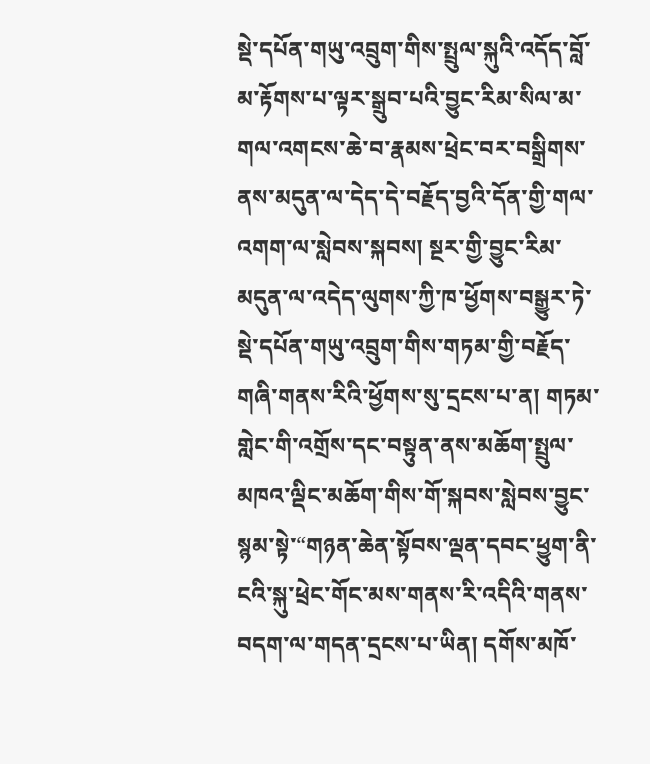སྡེ་དཔོན་གཡུ་འབྲུག་གིས་སྤྲུལ་སྐུའི་འདོད་བློ་མ་རྟོགས་པ་ལྟར་སྒྲུབ་པའི་བྱུང་རིམ་སིལ་མ་གལ་འགངས་ཆེ་བ་རྣམས་ཕྲེང་བར་བསྒྲིགས་ནས་མདུན་ལ་དེད་དེ་བརྗོད་བྱའི་དོན་གྱི་གལ་འགག་ལ་སླེབས་སྐབས། སྔར་གྱི་བྱུང་རིམ་མདུན་ལ་འདེད་ལུགས་ཀྱི་ཁ་ཕྱོགས་བསྒྱུར་ཏེ་སྡེ་དཔོན་གཡུ་འབྲུག་གིས་གཏམ་གྱི་བརྗོད་གཞི་གནས་རིའི་ཕྱོགས་སུ་དྲངས་པ་ན། གཏམ་གླེང་གི་འགྲོས་དང་བསྟུན་ནས་མཆོག་སྤྲུལ་མཁའ་ལྡིང་མཆོག་གིས་གོ་སྐབས་སླེབས་བྱུང་སྙམ་སྟེ་“གཉན་ཆེན་སྟོབས་ལྡན་དབང་ཕྱུག་ནི་ངའི་སྐུ་ཕྲེང་གོང་མས་གནས་རི་འདིའི་གནས་བདག་ལ་གདན་དྲངས་པ་ཡིན། དགོས་མཁོ་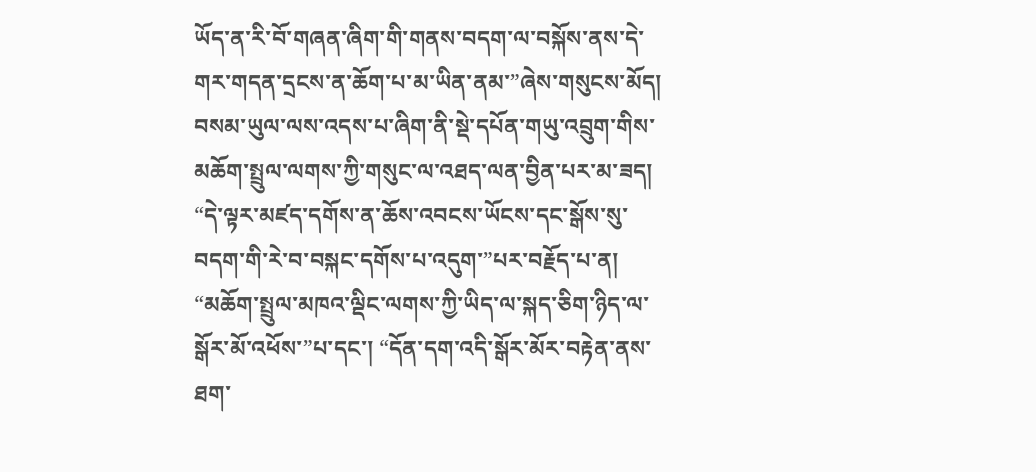ཡོད་ན་རི་བོ་གཞན་ཞིག་གི་གནས་བདག་ལ་བསྐོས་ནས་དེ་གར་གདན་དྲངས་ན་ཆོག་པ་མ་ཡིན་ནམ་”ཞེས་གསུངས་མོད། བསམ་ཡུལ་ལས་འདས་པ་ཞིག་ནི་སྡེ་དཔོན་གཡུ་འབྲུག་གིས་མཆོག་སྤྲུལ་ལགས་ཀྱི་གསུང་ལ་འཐད་ལན་བྱིན་པར་མ་ཟད། “དེ་ལྟར་མཛད་དགོས་ན་ཆོས་འབངས་ཡོངས་དང་སྒོས་སུ་བདག་གི་རེ་བ་བསྐང་དགོས་པ་འདུག་”པར་བརྗོད་པ་ན། “མཆོག་སྤྲུལ་མཁའ་ལྡིང་ལགས་ཀྱི་ཡིད་ལ་སྐད་ཅིག་ཉིད་ལ་སྒོར་མོ་འཕོས་”པ་དང་། “དོན་དག་འདི་སྒོར་མོར་བརྟེན་ནས་ཐག་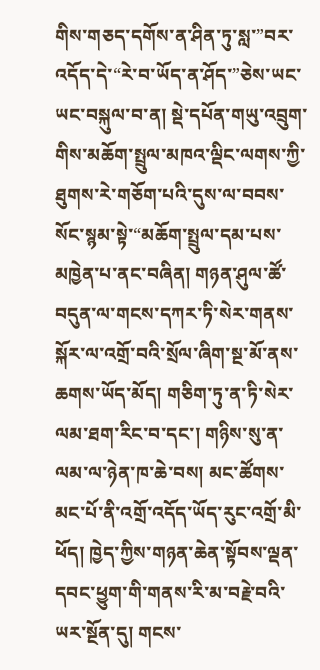གིས་གཅད་དགོས་ན་ཤིན་ཏུ་སླ་”བར་འདོད་དེ་“རེ་བ་ཡོད་ན་ཤོད་”ཅེས་ཡང་ཡང་བསྐུལ་བ་ན། སྡེ་དཔོན་གཡུ་འབྲུག་གིས་མཆོག་སྤྲུལ་མཁའ་ལྡིང་ལགས་ཀྱི་ཐུགས་རེ་གཅོག་པའི་དུས་ལ་བབས་སོང་སྙམ་སྟེ་“མཆོག་སྤྲུལ་དམ་པས་མཁྱེན་པ་ནང་བཞིན། གཉན་ཤུལ་ཚོ་བདུན་ལ་གངས་དཀར་ཏི་སེར་གནས་སྐོར་ལ་འགྲོ་བའི་སྲོལ་ཞིག་སྔ་མོ་ནས་ཆགས་ཡོད་མོད། གཅིག་ཏུ་ན་ཏི་སེར་ལམ་ཐག་རིང་བ་དང་། གཉིས་སུ་ན་ལམ་ལ་ཉེན་ཁ་ཆེ་བས། མང་ཚོགས་མང་པོ་ནི་འགྲོ་འདོད་ཡོད་རུང་འགྲོ་མི་ཕོད། ཁྱེད་ཀྱིས་གཉན་ཆེན་སྟོབས་ལྡན་དབང་ཕྱུག་གི་གནས་རི་མ་བརྗེ་བའི་ཡར་སྔོན་དུ། གངས་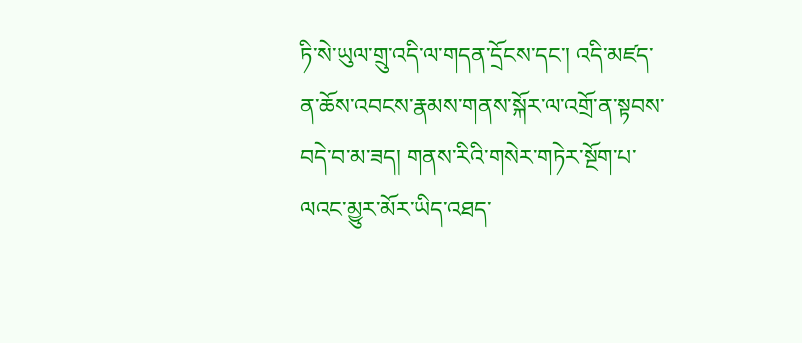ཏི་སེ་ཡུལ་གྲུ་འདི་ལ་གདན་དྲོངས་དང་། འདི་མཛད་ན་ཆོས་འབངས་རྣམས་གནས་སྐོར་ལ་འགྲོ་ན་སྟབས་བདེ་བ་མ་ཟད། གནས་རིའི་གསེར་གཏེར་སྔོག་པ་ལའང་མྱུར་མོར་ཡིད་འཐད་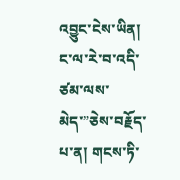འབྱུང་ངེས་ཡིན། ང་ལ་རེ་བ་འདི་ཙམ་ལས་མེད་”ཅེས་བརྗོད་པ་ན། གངས་ཏི་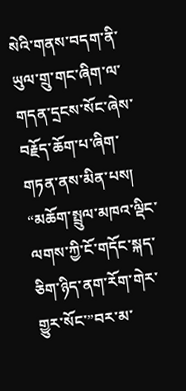སེའི་གནས་བདག་ནི་ཡུལ་གྲུ་གང་ཞིག་ལ་གདན་དྲངས་སོང་ཞེས་བརྗོད་ཆོག་པ་ཞིག་གཏན་ནས་མིན་པས། “མཆོག་སྤྲུལ་མཁའ་ལྡིང་ལགས་ཀྱི་ངོ་གདོང་སྐད་ཅིག་ཉིད་ནག་རོག་གེར་གྱུར་སོང་”བར་མ་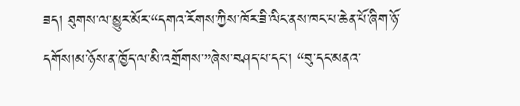ཟད། ཐུགས་ལ་མྱུར་མོར་“དགའ་རོགས་ཀྱིས་ཁོར་ཟི་ལིང་ནས་ཁང་པ་ཆེན་པོ་ཞིག་ཉོ་དགོས།མ་ཉོས་ན་ཁྱོད་ལ་མི་འགྲོགས་”ཞེས་བཤད་པ་དང་། “བུ་དང་མནའ་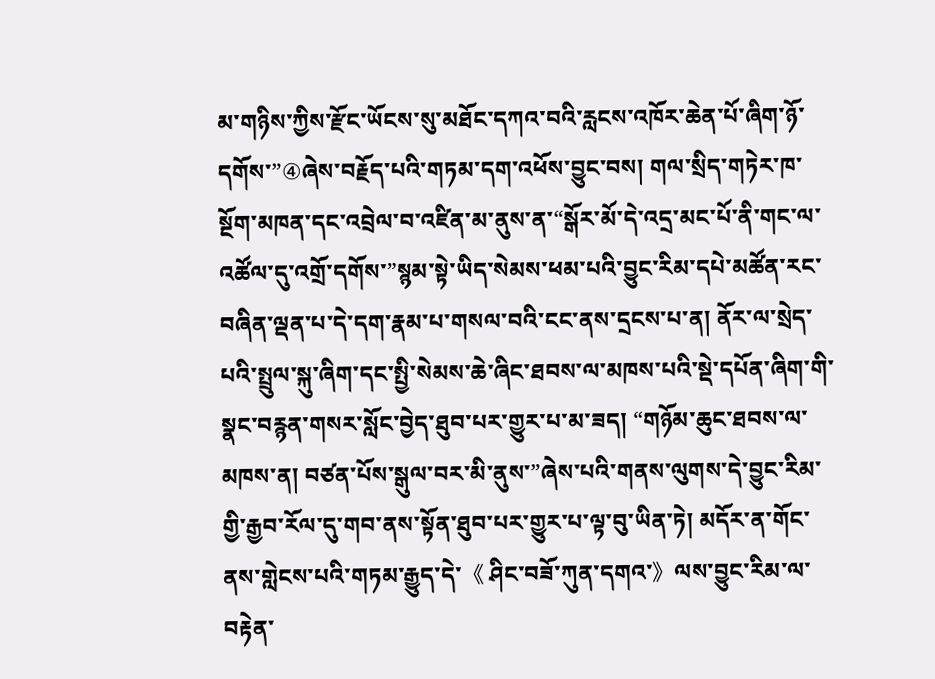མ་གཉིས་ཀྱིས་རྫོང་ཡོངས་སུ་མཐོང་དཀའ་བའི་རླངས་འཁོར་ཆེན་པོ་ཞིག་ཉོ་དགོས་”④ཞེས་བརྗོད་པའི་གཏམ་དག་འཕོས་བྱུང་བས། གལ་སྲིད་གཏེར་ཁ་སྔོག་མཁན་དང་འབྲེལ་བ་འཛིན་མ་ནུས་ན་“སྒོར་མོ་དེ་འདྲ་མང་པོ་ནི་གང་ལ་འཚོལ་དུ་འགྲོ་དགོས་”སྙམ་སྟེ་ཡིད་སེམས་ཕམ་པའི་བྱུང་རིམ་དཔེ་མཚོན་རང་བཞིན་ལྡན་པ་དེ་དག་རྣམ་པ་གསལ་བའི་ངང་ནས་དྲངས་པ་ན། ནོར་ལ་སྲེད་པའི་སྤྲུལ་སྐུ་ཞིག་དང་སྤྱི་སེམས་ཆེ་ཞིང་ཐབས་ལ་མཁས་པའི་སྡེ་དཔོན་ཞིག་གི་སྣང་བརྙན་གསར་སློང་བྱེད་ཐུབ་པར་གྱུར་པ་མ་ཟད། “གཉོམ་ཆུང་ཐབས་ལ་མཁས་ན། བཙན་པོས་སྒུལ་བར་མི་ནུས་”ཞེས་པའི་གནས་ལུགས་དེ་བྱུང་རིམ་གྱི་རྒྱབ་རོལ་དུ་གབ་ནས་སྟོན་ཐུབ་པར་གྱུར་པ་ལྟ་བུ་ཡིན་ཏེ། མདོར་ན་གོང་ནས་གླེངས་པའི་གཏམ་རྒྱུད་དེ་《 ཤིང་བཟོ་ཀུན་དགའ་》ལས་བྱུང་རིམ་ལ་བརྟེན་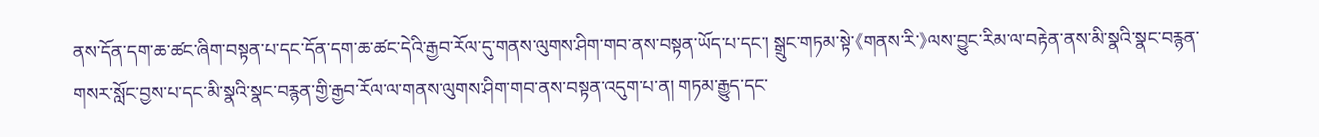ནས་དོན་དག་ཆ་ཚང་ཞིག་བསྟན་པ་དང་དོན་དག་ཆ་ཚང་དེའི་རྒྱབ་རོལ་དུ་གནས་ལུགས་ཤིག་གབ་ནས་བསྟན་ཡོད་པ་དང་། སྒྲུང་གཏམ་སྟེ་《གནས་རི་》ལས་བྱུང་རིམ་ལ་བརྟེན་ནས་མི་སྣའི་སྣང་བརྙན་གསར་སློང་བྱས་པ་དང་མི་སྣའི་སྣང་བརྙན་གྱི་རྒྱབ་རོལ་ལ་གནས་ལུགས་ཤིག་གབ་ནས་བསྟན་འདུག་པ་ན། གཏམ་རྒྱུད་དང་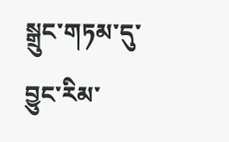སྒྲུང་གཏམ་དུ་བྱུང་རིམ་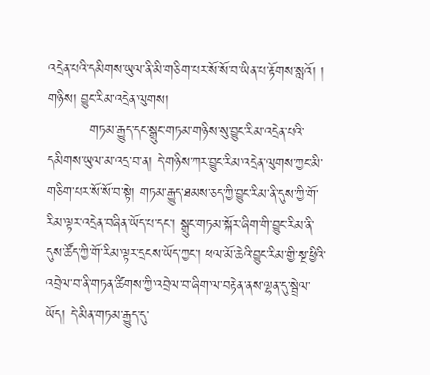འདྲེན་པའི་དམིགས་ཡུལ་ནི་མི་གཅིག་པར་སོ་སོ་བ་ཡིན་པ་རྟོགས་སླའོ། །
གཉིས། བྱུང་རིམ་འདྲེན་ལུགས།
         གཏམ་རྒྱུད་དང་སྒྲུང་གཏམ་གཉིས་སུ་བྱུང་རིམ་འདྲེན་པའི་དམིགས་ཡུལ་མ་འདྲ་བ་ན། དེ་གཉིས་ཀར་བྱུང་རིམ་འདྲེན་ལུགས་ཀྱང་མི་གཅིག་པར་སོ་སོ་བ་སྟེ། གཏམ་རྒྱུད་ཐམས་ཅད་ཀྱི་བྱུང་རིམ་ནི་དུས་ཀྱི་གོ་རིམ་ལྟར་འདྲེན་བཞིན་ཡོད་པ་དང་། སྒྲུང་གཏམ་སྐོར་ཞིག་གི་བྱུང་རིམ་ནི་དུས་ཚོད་ཀྱི་གོ་རིམ་ལྟར་དྲངས་ཡོད་ཀྱང་། ཕལ་མོ་ཆེའི་བྱུང་རིམ་གྱི་སྔ་ཕྱིའི་འབྲེལ་བ་ནི་གཏན་ཚིགས་ཀྱི་འབྲེལ་བ་ཞིག་ལ་བརྟེན་ནས་ལྷན་དུ་སྦྲེལ་ཡོད། དེ་མིན་གཏམ་རྒྱུད་དུ་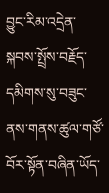བྱུང་རིམ་འདྲེན་སྐབས་སྤྲོས་བརྗོད་དམིགས་སུ་བཟུང་ནས་གནས་ཚུལ་གཙོ་བོར་སྟོན་བཞིན་ཡོད་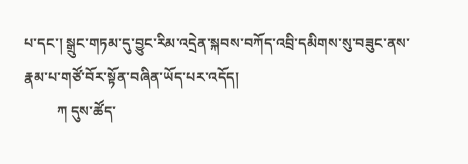པ་དང་། སྒྲུང་གཏམ་དུ་བྱུང་རིམ་འདྲེན་སྐབས་བཀོད་འབྲི་དམིགས་སུ་བཟུང་ནས་རྣམ་པ་གཙོ་བོར་སྟོན་བཞིན་ཡོད་པར་འདོད།
         ཀ དུས་ཚོད་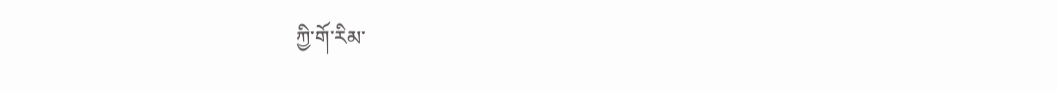ཀྱི་གོ་རིམ་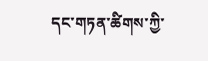དང་གཏན་ཚིགས་ཀྱི་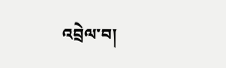འབྲེལ་བ།